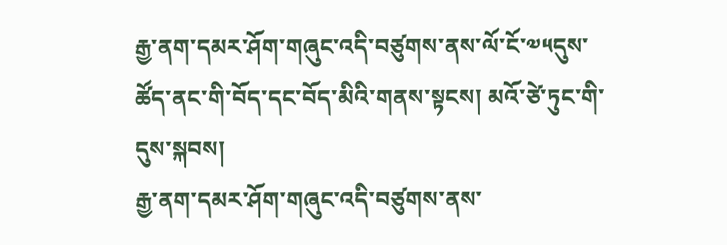རྒྱ་ནག་དམར་ཤོག་གཞུང་འདི་བཙུགས་ནས་ལོ་ངོ་༧༥དུས་ཚོད་ནང་གི་བོད་དང་བོད་མིའི་གནས་སྟངས། མའོ་ཙེ་ཏུང་གི་དུས་སྐབས།
རྒྱ་ནག་དམར་ཤོག་གཞུང་འདི་བཙུགས་ནས་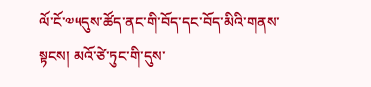ལོ་ངོ་༧༥དུས་ཚོད་ནང་གི་བོད་དང་བོད་མིའི་གནས་སྟངས། མའོ་ཙེ་ཏུང་གི་དུས་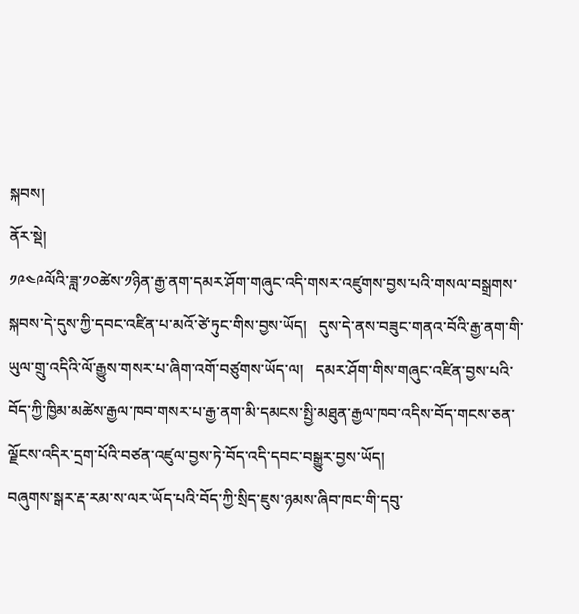སྐབས།
ནོར་སྡེ།
༡༩༤༩ལོའི་ཟླ་༡༠ཚེས་༡ཉིན་རྒྱ་ནག་དམར་ཤོག་གཞུང་འདི་གསར་འཛུགས་བྱས་པའི་གསལ་བསྒྲགས་སྐབས་དེ་དུས་ཀྱི་དབང་འཛིན་པ་མའོ་ཙེ་ཏུང་གིས་བྱས་ཡོད།   དུས་དེ་ནས་བཟུང་གནའ་བོའི་རྒྱ་ནག་གི་ཡུལ་གྲུ་འདིའི་ལོ་རྒྱུས་གསར་པ་ཞིག་འགོ་བཙུགས་ཡོད་ལ།   དམར་ཤོག་གིས་གཞུང་འཛིན་བྱས་པའི་བོད་ཀྱི་ཁྱིམ་མཚེས་རྒྱལ་ཁབ་གསར་པ་རྒྱ་ནག་མི་དམངས་སྤྱི་མཐུན་རྒྱལ་ཁབ་འདིས་བོད་གངས་ཅན་ལྗོངས་འདིར་དྲག་པོའི་བཙན་འཛུལ་བྱས་ཏེ་བོད་འདི་དབང་བསྒྱུར་བྱས་ཡོད།
བཞུགས་སྒར་རྡ་རམ་ས་ལར་ཡོད་པའི་བོད་ཀྱི་སྲིད་ཇུས་ཉམས་ཞིབ་ཁང་གི་དབུ་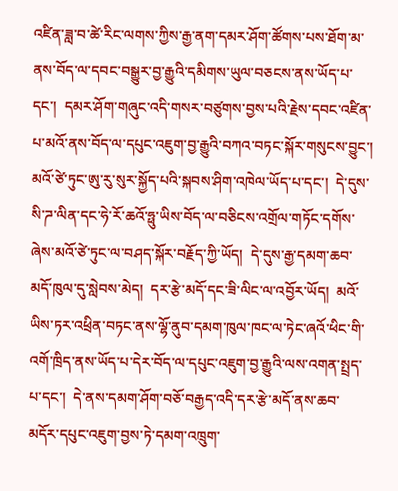འཛིན་ཟླ་བ་ཚེ་རིང་ལགས་ཀྱིས་རྒྱ་ནག་དམར་ཤོག་ཚོགས་པས་ཐོག་མ་ནས་བོད་ལ་དབང་བསྒྱུར་བྱ་རྒྱུའི་དམིགས་ཡུལ་བཅངས་ནས་ཡོད་པ་དང་།  དམར་ཤོག་གཞུང་འདི་གསར་བཙུགས་བྱས་པའི་རྗེས་དབང་འཛིན་པ་མའོ་ནས་བོད་ལ་དཔུང་འཇུག་བྱ་རྒྱུའི་བཀའ་བཏང་སྐོར་གསུངས་བྱུང་།
མའོ་ཙེ་ཏུང་ཨུ་རུ་སུར་སྐྱོད་པའི་སྐབས་ཤིག་འཁེལ་ཡོད་པ་དང་།  དེ་དུས་སི་ཌ་ལིན་དང་ཧེ་རོ་ཆའོ་ཧྥུ་ཡིས་བོད་ལ་བཅིངས་འགྲོལ་གཏོང་དགོས་ཞེས་མའོ་ཙེ་ཏུང་ལ་བཤད་སྐོར་བརྗོད་ཀྱི་ཡོད།  དེ་དུས་རྒྱ་དམག་ཆབ་མདོ་ཁུལ་དུ་སླེབས་མེད།  དར་རྩེ་མདོ་དང་ཟི་ལིང་ལ་འབྱོར་ཡོད།  མའོ་ཡིས་ཏར་འཕྲིན་བཏང་ནས་ལྷོ་ནུབ་དམག་ཁུལ་ཁང་ལ་ཏེང་ཞའོ་ཕིང་གི་འགོ་ཁྲིད་ནས་ཡོད་པ་དེར་བོད་ལ་དཔུང་འཇུག་བྱ་རྒྱུའི་ལས་འགན་སྤྲད་པ་དང་།  དེ་ནས་དམག་ཤོག་བཅོ་བརྒྱད་འདི་དར་རྩེ་མདོ་ནས་ཆབ་མདོར་དཔུང་འཇུག་བྱས་ཏེ་དམག་འཁྲུག་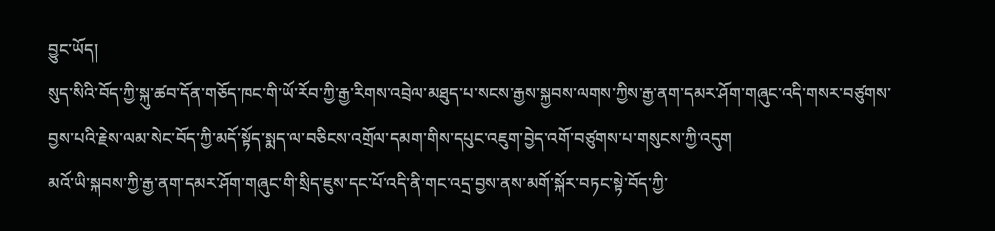བྱུང་ཡོད།
སུད་སིའི་བོད་ཀྱི་སྐུ་ཚབ་དོན་གཅོད་ཁང་གི་ཡོ་རོབ་ཀྱི་རྒྱ་རིགས་འབྲེལ་མཐུད་པ་སངས་རྒྱས་སྐྱབས་ལགས་ཀྱིས་རྒྱ་ནག་དམར་ཤོག་གཞུང་འདི་གསར་བཙུགས་བྱས་པའི་རྗེས་ལམ་སེང་བོད་ཀྱི་མདོ་སྟོད་སྨད་ལ་བཅིངས་འགྲོལ་དམག་གིས་དཔུང་འཇུག་བྱེད་འགོ་བཙུགས་པ་གསུངས་ཀྱི་འདུག
མའོ་ཡི་སྐབས་ཀྱི་རྒྱ་ནག་དམར་ཤོག་གཞུང་གི་སྲིད་ཇུས་དང་པོ་འདི་ནི་གང་འདྲ་བྱས་ནས་མགོ་སྐོར་བཏང་སྟེ་བོད་ཀྱི་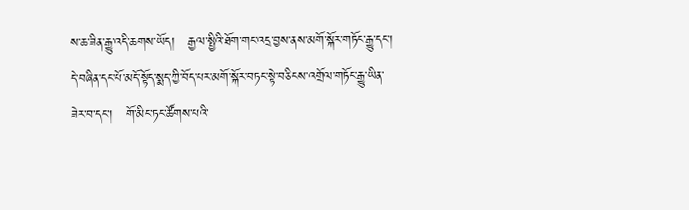ས་ཆ་ཟིན་རྒྱུ་འདི་ཆགས་ཡོད།   རྒྱལ་སྤྱིའི་ཐོག་གང་འདྲ་བྱས་ནས་མགོ་སྐོར་གཏོང་རྒྱུ་དང་།  དེ་བཞིན་དང་པོ་མདོ་སྟོད་སྨད་ཀྱི་བོད་པར་མགོ་སྐོར་བཏང་སྟེ་བཅིངས་འགྲོལ་གཏོང་རྒྱུ་ཡིན་ཟེར་བ་དང་།   གོ་མིང་ཏང་ཚོགས་པའི་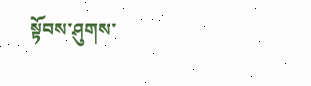སྟོབས་ཤུགས་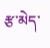རྩ་མེད་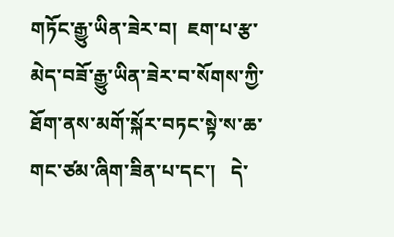གཏོང་རྒྱུ་ཡིན་ཟེར་བ།  ཇག་པ་རྩ་མེད་བཟོ་རྒྱུ་ཡིན་ཟེར་བ་སོགས་ཀྱི་ཐོག་ནས་མགོ་སྐོར་བཏང་སྟེ་ས་ཆ་གང་ཙམ་ཞིག་ཟིན་པ་དང་།   དེ་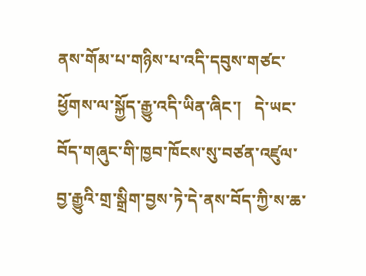ནས་གོམ་པ་གཉིས་པ་འདི་དབུས་གཙང་ཕྱོགས་ལ་སྐྱོད་རྒྱུ་འདི་ཡིན་ཞིང་།   དེ་ཡང་བོད་གཞུང་གི་ཁྱབ་ཁོངས་སུ་བཙན་འཛུལ་བྱ་རྒྱུའི་གྲ་སྒྲིག་བྱས་ཏེ་དེ་ནས་བོད་ཀྱི་ས་ཆ་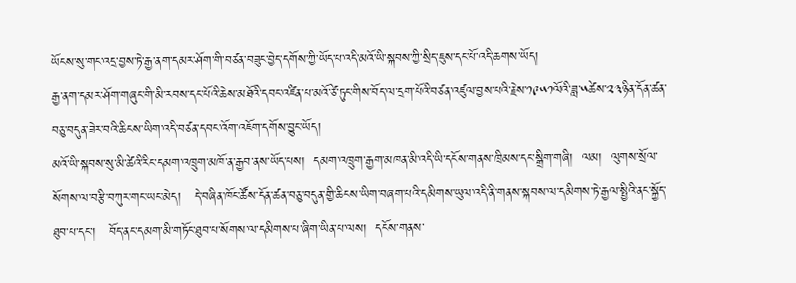ཡོངས་སུ་གང་འདྲ་བྱས་ཏེ་རྒྱ་ནག་དམར་ཤོག་གི་བཙན་བཟུང་བྱེད་དགོས་ཀྱི་ཡོད་པ་འདི་མའོ་ཡི་སྐབས་ཀྱི་སྲིད་ཇུས་དང་པོ་འདི་ཆགས་ཡོད།
རྒྱ་ནག་དམར་ཤོག་གཞུང་གི་མི་རབས་དང་པོའི་ཆེས་མཐོའི་དབང་འཛིན་པ་མའོ་ཙེ་ཏུང་གིས་བོད་ལ་དྲག་པོའི་བཙན་འཛུལ་བྱས་པའི་རྗེས་༡༩༥༡ལོའི་ཟླ་༥ཚེས་༢༣ཉིན་དོན་ཚན་བཅུ་བདུན་ཟེར་བའི་ཆིངས་ཡིག་འདི་བཙན་དབང་འོག་འཇོག་དགོས་བྱུང་ཡོད།
མའོ་ཡི་སྐབས་སུ་མི་ཚེའི་རིང་དམག་འཁྲུག་མཁོ་ན་རྒྱབ་ནས་ཡོད་པས།  དམག་འཁྲུག་རྒྱག་མཁན་མི་འདི་ཡི་དངོས་གནས་ཁྲིམས་དང་སྒྲིག་གཞི།  ལམ།  ལུགས་སྲོལ་སོགས་ལ་བརྩི་བཀུར་གང་ཡང་མེད།   དེ་བཞིན་ཁོང་ཚོས་དོན་ཚན་བཅུ་བདུན་གྱི་ཆིངས་ཡིག་བཞག་པའི་དམིགས་ཡུལ་འདི་ནི་གནས་སྐབས་ལ་དམིགས་ཏེ་རྒྱལ་སྤྱིའི་ནང་སྐྱོད་ཐུབ་པ་དང་།   བོད་ནང་དམག་མི་གཏོང་ཐུབ་པ་སོགས་ལ་དམིགས་པ་ཞིག་ཡིན་པ་ལས།  དངོས་གནས་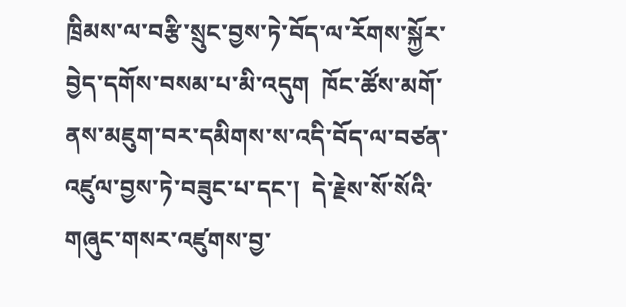ཁྲིམས་ལ་བརྩི་སྲུང་བྱས་ཏེ་བོད་ལ་རོགས་སྐྱོར་བྱེད་དགོས་བསམ་པ་མི་འདུག  ཁོང་ཚོས་མགོ་ནས་མཇུག་བར་དམིགས་ས་འདི་བོད་ལ་བཙན་འཛུལ་བྱས་ཏེ་བཟུང་པ་དང་།  དེ་རྗེས་སོ་སོའི་གཞུང་གསར་འཛུགས་བྱ་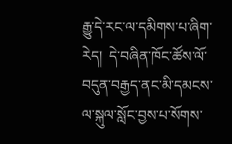རྒྱུ་དེ་རང་ལ་དམིགས་པ་ཞིག་རེད།  དེ་བཞིན་ཁོང་ཚོས་ལོ་བདུན་བརྒྱད་ནང་མི་དམངས་ལ་སྐུལ་སློང་བྱས་པ་སོགས་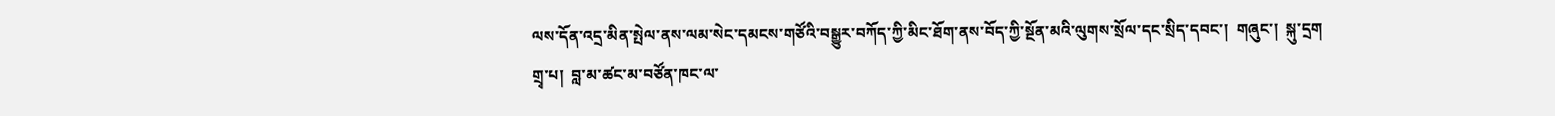ལས་དོན་འདྲ་མིན་སྤེལ་ནས་ལམ་སེང་དམངས་གཙོའི་བསྒྱུར་བཀོད་ཀྱི་མིང་ཐོག་ནས་བོད་ཀྱི་སྔོན་མའི་ལུགས་སྲོལ་དང་སྲིད་དབང་།  གཞུང་།  སྐུ་དྲག  གྲྭ་པ།  བླ་མ་ཚང་མ་བཙོན་ཁང་ལ་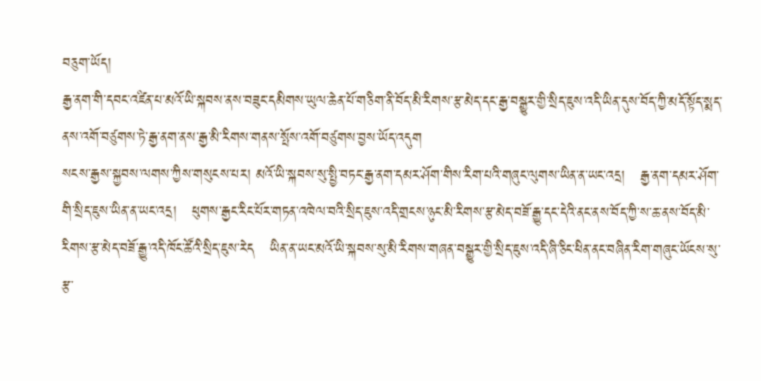བཅུག་ཡོད།
རྒྱ་ནག་གི་དབང་འཛིན་པ་མའོ་ཡི་སྐབས་ནས་བཟུང་དམིགས་ཡུལ་ཆེན་པོ་གཅིག་ནི་བོད་མི་རིགས་རྩ་མེད་དང་རྒྱ་བསྒྱུར་གྱི་སྲིད་ཇུས་འདི་ཡིན་དུས་བོད་ཀྱི་མདོ་སྟོད་སྨད་ནས་འགོ་བཙུགས་ཏེ་རྒྱ་ནག་ནས་རྒྱ་མི་རིགས་གནས་སྤོས་འགོ་བཙུགས་བྱས་ཡོད་འདུག
སངས་རྒྱས་སྐྱབས་ལགས་ཀྱིས་གསུངས་པར། མའོ་ཡི་སྐབས་སུ་སྤྱི་བཏང་རྒྱ་ནག་དམར་ཤོག་གིས་རིག་པའི་གཞུང་ལུགས་ཡིན་ན་ཡང་འདྲ།   རྒྱ་ནག་དམར་ཤོག་གི་སྲིད་ཇུས་ཡིན་ན་ཡང་འདྲ།   ཕུགས་རྒྱང་རིང་པོར་གཏན་འཁེལ་བའི་སྲིད་ཇུས་འདི་གྲངས་ཉུང་མི་རིགས་རྩ་མེད་བཟོ་རྒྱུ་དང་དེའི་ནང་ནས་བོད་ཀྱི་ས་ཆ་ནས་བོད་མི་རིགས་རྩ་མེད་བཟོ་རྒྱུ་འདི་ཁོང་ཚོའི་སྲིད་ཇུས་རེད   ཡིན་ན་ཡང་མའོ་ཡི་སྐབས་སུ་མི་རིགས་གཞན་བསྒྱུར་གྱི་སྲིད་ཇུས་འདི་ཞི་ཅིང་ཕིན་ནང་བཞིན་རིག་གཞུང་ཡོངས་སུ་རྩ་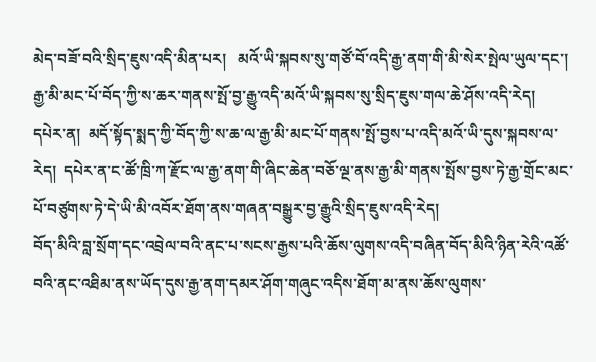མེད་བཟོ་བའི་སྲིད་ཇུས་འདི་མིན་པར།   མའོ་ཡི་སྐབས་སུ་གཙོ་བོ་འདི་རྒྱ་ནག་གི་མི་སེར་སྤེལ་ཡུལ་དང་།  རྒྱ་མི་མང་པོ་བོད་ཀྱི་ས་ཆར་གནས་སྤོ་བྱ་རྒྱུ་འདི་མའོ་ཡི་སྐབས་སུ་སྲིད་ཇུས་གལ་ཆེ་ཤོས་འདི་རེད།   དཔེར་ན།  མདོ་སྟོད་སྨད་ཀྱི་བོད་ཀྱི་ས་ཆ་ལ་རྒྱ་མི་མང་པོ་གནས་སྤོ་བྱས་པ་འདི་མའོ་ཡི་དུས་སྐབས་ལ་རེད།  དཔེར་ན་ང་ཚོ་ཁྲི་ཀ་རྫོང་ལ་རྒྱ་ནག་གི་ཞིང་ཆེན་བཅོ་ལྔ་ནས་རྒྱ་མི་གནས་སྤོས་བྱས་ཏེ་རྒྱ་གྲོང་མང་པོ་བཙུགས་ཏེ་དེ་ཡི་མི་འབོར་ཐོག་ནས་གཞན་བསྒྱུར་བྱ་རྒྱུའི་སྲིད་ཇུས་འདི་རེད།
བོད་མིའི་བླ་སྲོག་དང་འབྲེལ་བའི་ནང་པ་སངས་རྒྱས་པའི་ཆོས་ལུགས་འདི་བཞིན་བོད་མིའི་ཉིན་རེའི་འཚོ་བའི་ནང་འཐིམ་ནས་ཡོད་དུས་རྒྱ་ནག་དམར་ཤོག་གཞུང་འདིས་ཐོག་མ་ནས་ཆོས་ལུགས་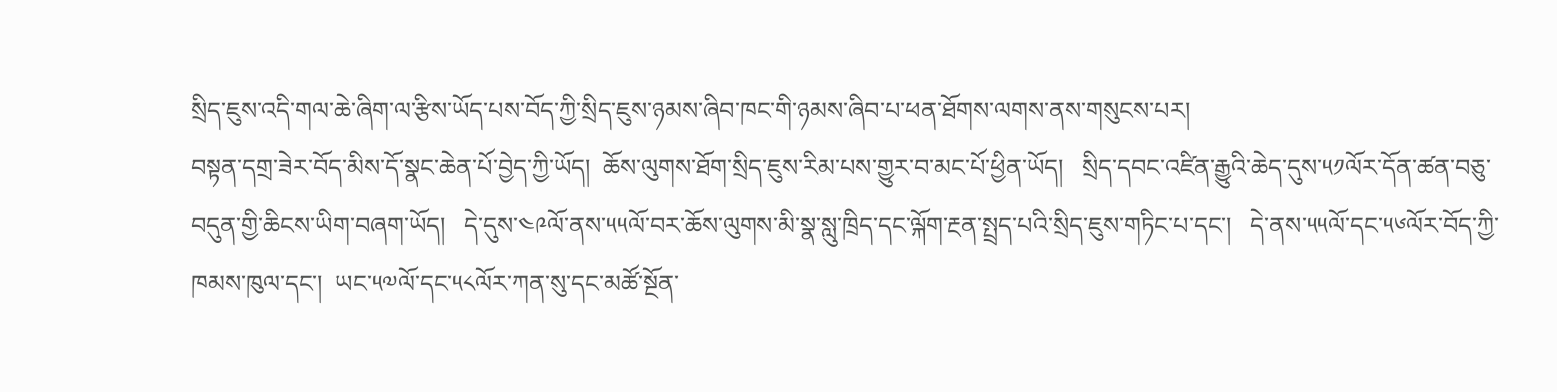སྲིད་ཇུས་འདི་གལ་ཆེ་ཞིག་ལ་རྩིས་ཡོད་པས་བོད་ཀྱི་སྲིད་ཇུས་ཉམས་ཞིབ་ཁང་གི་ཉམས་ཞིབ་པ་ཕན་ཐོགས་ལགས་ནས་གསུངས་པར།
བསྟན་དགྲ་ཟེར་བོད་མིས་དོ་སྣང་ཆེན་པོ་བྱེད་ཀྱི་ཡོད།  ཆོས་ལུགས་ཐོག་སྲིད་ཇུས་རིམ་པས་གྱུར་བ་མང་པོ་ཕྱིན་ཡོད།   སྲིད་དབང་འཛིན་རྒྱུའི་ཆེད་དུས་༥༡ལོར་དོན་ཚན་བཅུ་བདུན་གྱི་ཆིངས་ཡིག་བཞག་ཡོད།   དེ་དུས་༤༩ལོ་ནས་༥༥ལོ་བར་ཆོས་ལུགས་མི་སྣ་སླུ་ཁྲིད་དང་ལྐོག་རྔན་སྤྲད་པའི་སྲིད་ཇུས་གཏིང་པ་དང་།   དེ་ནས་༥༥ལོ་དང་༥༦ལོར་བོད་ཀྱི་ཁམས་ཁུལ་དང་།  ཡང་༥༧ལོ་དང་༥༨ལོར་ཀན་སུ་དང་མཚོ་སྔོན་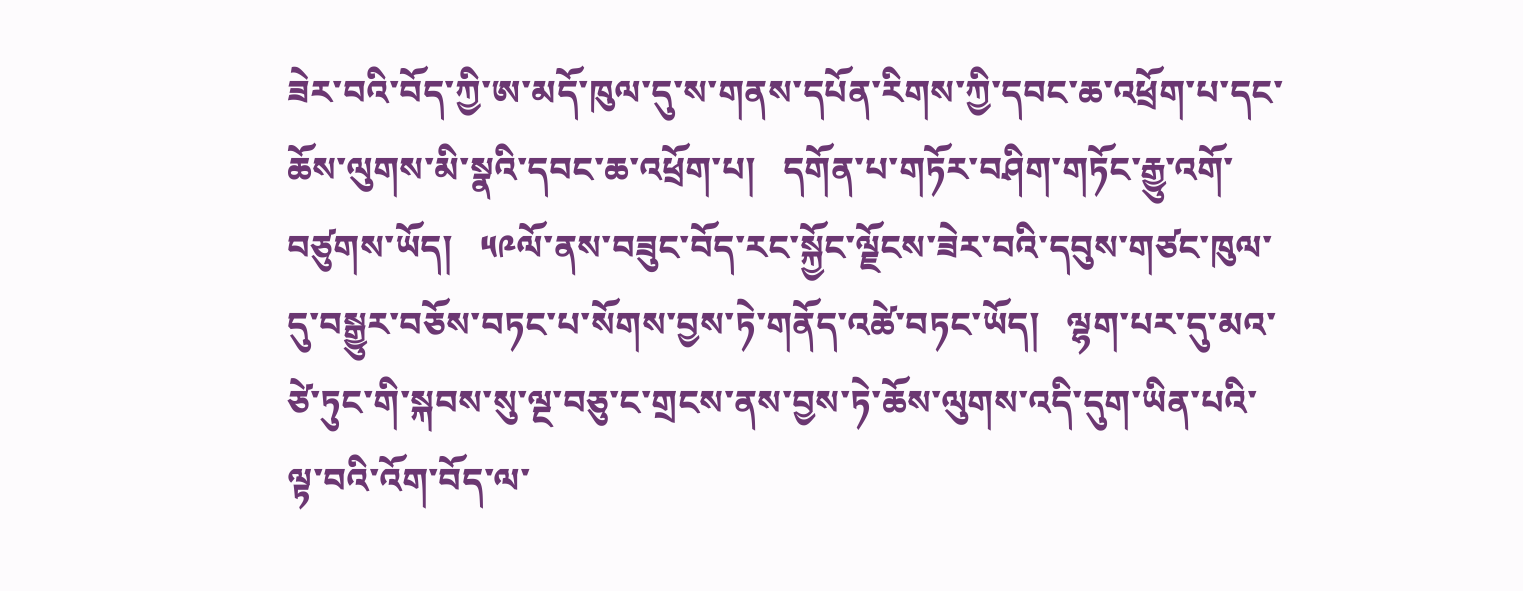ཟེར་བའི་བོད་ཀྱི་ཨ་མདོ་ཁུལ་དུ་ས་གནས་དཔོན་རིགས་ཀྱི་དབང་ཆ་འཕྲོག་པ་དང་ཆོས་ལུགས་མི་སྣའི་དབང་ཆ་འཕྲོག་པ།   དགོན་པ་གཏོར་བཤིག་གཏོང་རྒྱུ་འགོ་བཙུགས་ཡོད།   ༥༩ལོ་ནས་བཟུང་བོད་རང་སྐྱོང་ལྗོངས་ཟེར་བའི་དབུས་གཙང་ཁུལ་དུ་བསྒྱུར་བཅོས་བཏང་པ་སོགས་བྱས་ཏེ་གནོད་འཚེ་བཏང་ཡོད།   ལྷག་པར་དུ་མའ་ཙེ་ཏུང་གི་སྐབས་སུ་ལྔ་བཅུ་ང་གྲངས་ནས་བྱས་ཏེ་ཆོས་ལུགས་འདི་དུག་ཡིན་པའི་ལྟ་བའི་འོག་བོད་ལ་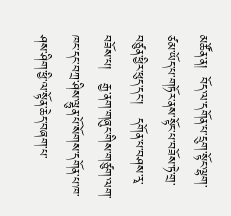མཚོན་ན།  བོད་ལ་དགོན་པ་དྲུག་སྟོང་ལྷག་ཙམ་ཡོད་པ་གཏོར་ནས་སྟོང་པ་བཟོས་ཏེ་གྲ་བཙུན་ཕྱིར་ཕུད་དང་།   དགོན་པ་བཤས་རྭ་བཟོས་པ།   རྒྱ་ནག་གཞུང་གིས་གཙུག་ལག་ཁང་དང་བཀྲ་ཤིས་ལྷུན་པོ་སོགས་དགོན་པ་ཁ་ཤས་ཤིག་ཕྱི་ལ་སྟོན་ཆེད་བཞག་པ་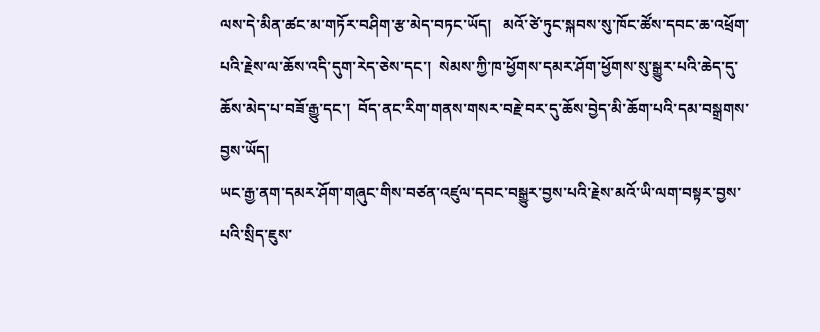ལས་དེ་མིན་ཚང་མ་གཏོར་བཤིག་རྩ་མེད་བཏང་ཡོད།   མའོ་ཙེ་ཏུང་སྐབས་སུ་ཁོང་ཚོས་དབང་ཆ་འཕྲོག་པའི་རྗེས་ལ་ཆོས་འདི་དུག་རེད་ཅེས་དང་།  སེམས་ཀྱི་ཁ་ཕྱོགས་དམར་ཤོག་ཕྱོགས་སུ་སྒྱུར་པའི་ཆེད་དུ་ཆོས་མེད་པ་བཟོ་རྒྱུ་དང་།  བོད་ནང་རིག་གནས་གསར་བརྗེ་བར་དུ་ཆོས་བྱེད་མི་ཆོག་པའི་དམ་བསྒྲགས་བྱས་ཡོད།
ཡང་རྒྱ་ནག་དམར་ཤོག་གཞུང་གིས་བཙན་འཛུལ་དབང་བསྒྱུར་བྱས་པའི་རྗེས་མའོ་ཡི་ལག་བསྟར་བྱས་པའི་སྲིད་ཇུས་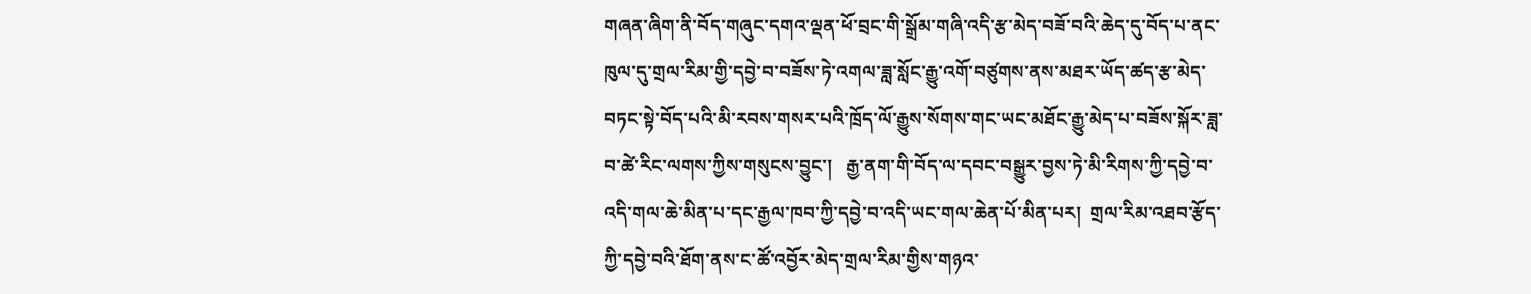གཞན་ཞིག་ནི་བོད་གཞུང་དགའ་ལྡན་ཕོ་བྲང་གི་སྒྲོམ་གཞི་འདི་རྩ་མེད་བཟོ་བའི་ཆེད་དུ་བོད་པ་ནང་ཁུལ་དུ་གྲལ་རིམ་གྱི་དབྱེ་བ་བཟོས་ཏེ་འགལ་ཟླ་སློང་རྒྱུ་འགོ་བཙུགས་ནས་མཐར་ཡོད་ཚད་རྩ་མེད་བཏང་སྟེ་བོད་པའི་མི་རབས་གསར་པའི་ཁྲོད་ལོ་རྒྱུས་སོགས་གང་ཡང་མཐོང་རྒྱུ་མེད་པ་བཟོས་སྐོར་ཟླ་བ་ཚེ་རིང་ལགས་ཀྱིས་གསུངས་བྱུང་།   རྒྱ་ནག་གི་བོད་ལ་དབང་བསྒྱུར་བྱས་ཏེ་མི་རིགས་ཀྱི་དབྱེ་བ་འདི་གལ་ཆེ་མིན་པ་དང་རྒྱལ་ཁབ་ཀྱི་དབྱེ་བ་འདི་ཡང་གལ་ཆེན་པོ་མིན་པར།  གྲལ་རིམ་འཐབ་རྩོད་ཀྱི་དབྱེ་བའི་ཐོག་ནས་ང་ཚོ་འབྱོར་མེད་གྲལ་རིམ་གྱིས་གཉའ་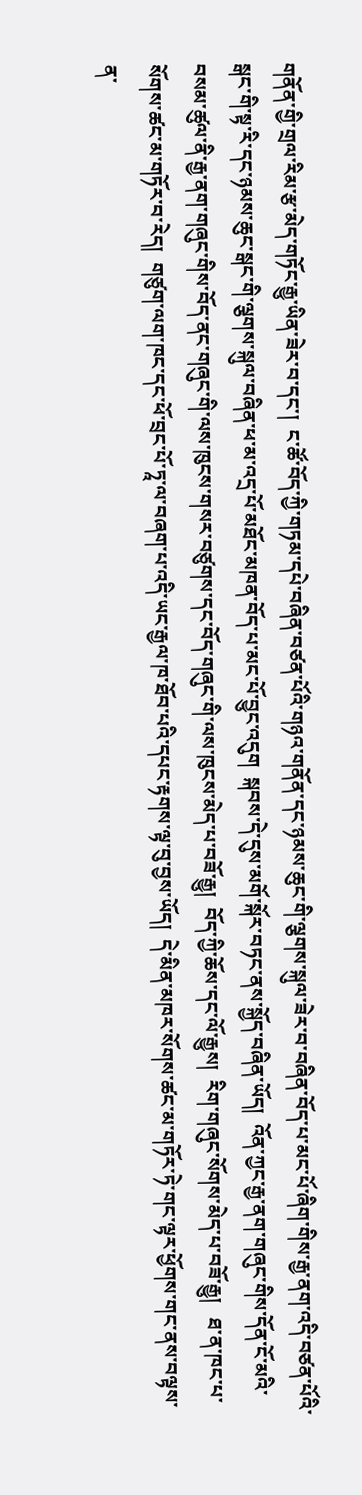གནོན་གྱི་གྲལ་རིམ་རྩ་མེད་གཏོང་རྒྱུ་ཡིན་ཟེར་བ་དང་།  ང་ཚོ་བོད་ཀྱི་གཏམ་དཔེ་བཞིན་བཙན་པོའི་གཉའ་གནོན་དང་ཉམས་ཆུང་གི་ལྕགས་སྐུལ་ཟེར་བ་བཞིན་བོད་པ་མང་པོ་ཞིག་གིས་རྒྱ་ནག་འདི་བཙན་པོའི་སྒང་གི་སྟ་རི་དང་ཉམས་ཆུང་སྒང་གི་ལྕགས་སྐུལ་བཞིན་ཕ་མ་འདྲ་པོ་མཐོང་མཁན་བོད་པ་མང་པོ་བྱུང་འདུག  སྐབས་དེ་དུས་མགོ་སྐོར་བཏང་ནས་སྐྱོད་བཞིན་ཡོད།  འོན་ཀྱང་རྒྱ་ནག་གཞུང་གིས་དོན་ངོ་མའི་བསམ་ཚུལ་ནི་རྒྱ་ནག་གཞུང་གིས་བོད་ནང་གཞུང་གི་ལས་ཁུངས་གསར་བཙུགས་དང་བོད་གཞུང་གི་ལས་ཁུངས་མེད་པ་བཟོ་རྒྱུ།  བོད་ཀྱི་ཆོས་དང་ལོ་རྒྱུས།  རིག་གཞུང་སོགས་མེད་པ་བཟོ་རྒྱུ།   ཐ་ན་ཁང་པ་སོགས་ཚང་མ་གཏོར་བ་རེད།  གཙུག་ལག་ཁང་དང་ཕོ་བྲང་པོ་ཏཱ་ལ་བཞག་པ་འདི་ཡང་རྒྱལ་ཁ་ཐོབ་པའི་དཔང་རྟགས་ལྟ་བུ་བྱས་ཡོད།  དེ་མིན་མཁར་སོགས་ཚང་མ་གཏོར་ཏེ་གང་ལྟར་ཕྱོགས་གང་ནས་བལྟས་ན་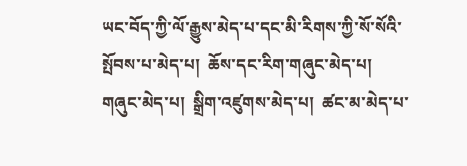ཡང་བོད་ཀྱི་ལོ་རྒྱུས་མེད་པ་དང་མི་རིགས་ཀྱི་སོ་སོའི་སྤོབས་པ་མེད་པ།  ཆོས་དང་རིག་གཞུང་མེད་པ།   གཞུང་མེད་པ།  སྒྲིག་འཛུགས་མེད་པ།  ཚང་མ་མེད་པ་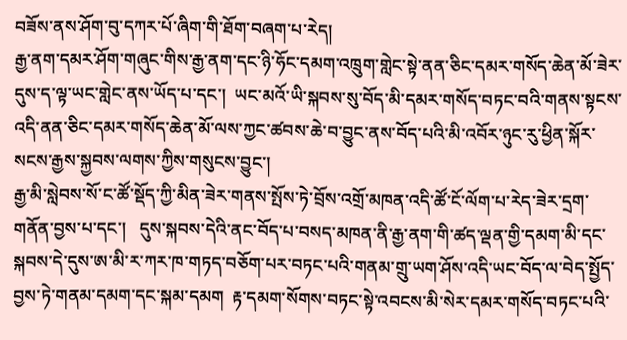བཟོས་ནས་ཤོག་བུ་དཀར་པོ་ཞིག་གི་ཐོག་བཞག་པ་རེད།
རྒྱ་ནག་དམར་ཤོག་གཞུང་གིས་རྒྱ་ནག་དང་ཉི་ཧོང་དམག་འཁྲུག་གླེང་སྟེ་ནན་ཅིང་དམར་གསོད་ཆེན་མོ་ཟེར་དུས་ད་ལྟ་ཡང་གླེང་ནས་ཡོད་པ་དང་།  ཡང་མའོ་ཡི་སྐབས་སུ་བོད་མི་དམར་གསོད་བཏང་བའི་གནས་སྟངས་འདི་ནན་ཅིང་དམར་གསོད་ཆེན་མོ་ལས་ཀྱང་ཚབས་ཆེ་བ་བྱུང་ནས་བོད་པའི་མི་འབོར་ཉུང་རུ་ཕྱིན་སྐོར་སངས་རྒྱས་སྐྱབས་ལགས་ཀྱིས་གསུངས་བྱུང་།
རྒྱ་མི་སླེབས་སོ་ང་ཚོ་སྡོད་ཀྱི་མིན་ཟེར་གནས་སྤོས་ཏེ་བྲོས་འགྲོ་མཁན་འདི་ཚོ་ངོ་ལོག་པ་རེད་ཟེར་དྲག་གནོན་བྱས་པ་དང་།   དུས་སྐབས་དེའི་ནང་བོད་པ་བསད་མཁན་ནི་རྒྱ་ནག་གི་ཚད་ལྡན་གྱི་དམག་མི་དང་སྐབས་དེ་དུས་ཨ་མི་ར་ཀར་ཁ་གཏད་བཅོག་པར་བཏང་པའི་གནམ་གྲུ་ཡག་ཤོས་འདི་ཡང་བོད་ལ་བེད་སྤྱོད་བྱས་ཏེ་གནམ་དམག་དང་སྐམ་དམག  རྟ་དམག་སོགས་བཏང་སྟེ་འབངས་མི་སེར་དམར་གསོད་བཏང་པའི་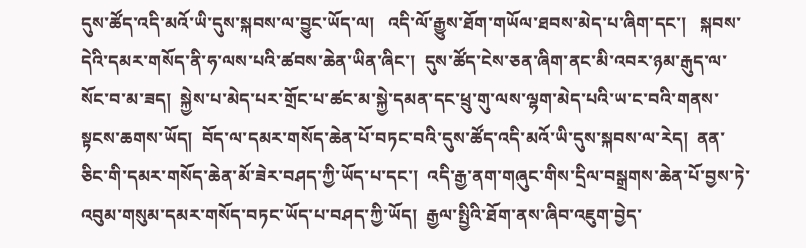དུས་ཚོད་འདི་མའོ་ཡི་དུས་སྐབས་ལ་བྱུང་ཡོད་ལ།   འདི་ལོ་རྒྱུས་ཐོག་གཡོལ་ཐབས་མེད་པ་ཞིག་དང་།   སྐབས་དེའི་དམར་གསོད་ནི་ཧ་ལས་པའི་ཚབས་ཆེན་ཡིན་ཞིང་།  དུས་ཚོད་ངེས་ཅན་ཞིག་ནང་མི་འབར་ཉམ་རྒུད་ལ་སོང་བ་མ་ཟད།  སྐྱེས་པ་མེད་པར་གྲོང་པ་ཚང་མ་སྐྱེ་དམན་དང་ཕྲུ་གུ་ལས་ལྷག་མེད་པའི་ཡ་ང་བའི་གནས་སྟངས་ཆགས་ཡོད།  བོད་ལ་དམར་གསོད་ཆེན་པོ་བཏང་བའི་དུས་ཚོད་འདི་མའོ་ཡི་དུས་སྐབས་ལ་རེད།  ནན་ཅིང་གི་དམར་གསོད་ཆེན་མོ་ཟེར་བཤད་ཀྱི་ཡོད་པ་དང་།  འདི་རྒྱ་ནག་གཞུང་གིས་དྲིལ་བསྒྲགས་ཆེན་པོ་བྱས་ཏེ་འབུམ་གསུམ་དམར་གསོད་བཏང་ཡོད་པ་བཤད་ཀྱི་ཡོད།  རྒྱལ་སྤྱིའི་ཐོག་ནས་ཞིབ་འཇུག་བྱེད་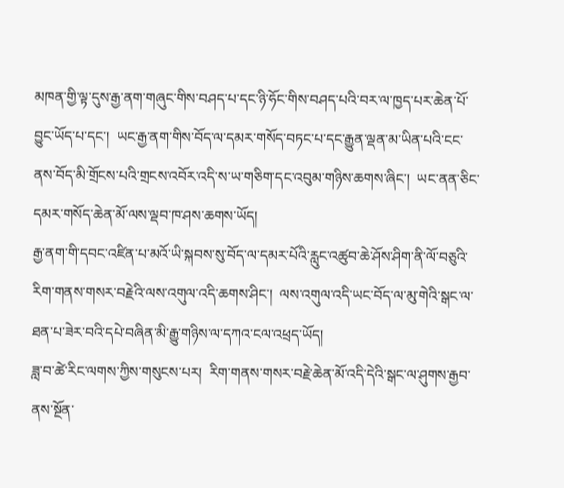མཁན་གྱི་ལྟ་དུས་རྒྱ་ནག་གཞུང་གིས་བཤད་པ་དང་ཉི་ཧོང་གིས་བཤད་པའི་བར་ལ་ཁྱད་པར་ཆེན་པོ་བྱུང་ཡོད་པ་དང་།  ཡང་རྒྱ་ནག་གིས་བོད་ལ་དམར་གསོད་བཏང་པ་དང་རྒྱུན་ལྡན་མ་ཡིན་པའི་ངང་ནས་བོད་མི་གྲོངས་པའི་གྲངས་འབོར་འདི་ས་ཡ་གཅིག་དང་འབུམ་གཉིས་ཆགས་ཞིང་།  ཡང་ནན་ཅིང་དམར་གསོད་ཆེན་མོ་ལས་ལྡབ་ཁ་ཤས་ཆགས་ཡོད།
རྒྱ་ནག་གི་དབང་འཛིན་པ་མའོ་ཡི་སྐབས་སུ་བོད་ལ་དམར་པོའི་རླུང་འཚུབ་ཆེ་ཤོས་ཤིག་ནི་ལོ་བཅུའི་རིག་གནས་གསར་བརྗེའི་ལས་འགུལ་འདི་ཆགས་ཤིང་།  ལས་འགུལ་འདི་ཡང་བོད་ལ་མུ་གེའི་སྒང་ལ་ཐན་པ་ཟེར་བའི་དཔེ་བཞིན་མི་རྒྱུ་གཉིས་ལ་དཀའ་ངལ་འཕྲད་ཡོད།
ཟླ་བ་ཚེ་རིང་ལགས་ཀྱིས་གསུངས་པར།  རིག་གནས་གསར་བརྗེ་ཆེན་མོ་འདི་དེའི་སྒང་ལ་ཤུགས་རྒྱབ་ནས་སྔོན་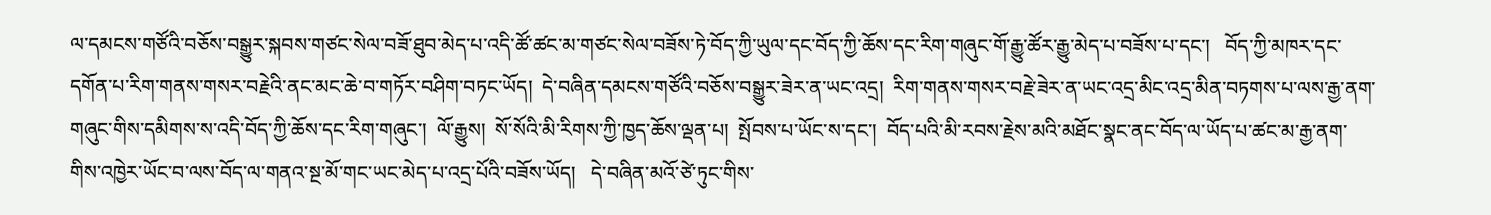ལ་དམངས་གཙོའི་བཅོས་བསྒྱུར་སྐབས་གཙང་སེལ་བཟོ་ཐུབ་མེད་པ་འདི་ཚོ་ཚང་མ་གཙང་སེལ་བཟོས་ཏེ་བོད་ཀྱི་ཡུལ་དང་བོད་ཀྱི་ཆོས་དང་རིག་གཞུང་གོ་རྒྱུ་ཚོར་རྒྱུ་མེད་པ་བཟོས་པ་དང་།   བོད་ཀྱི་མཁར་དང་དགོན་པ་རིག་གནས་གསར་བརྗེའི་ནང་མང་ཆེ་བ་གཏོར་བཤིག་བཏང་ཡོད།  དེ་བཞིན་དམངས་གཙོའི་བཅོས་བསྒྱུར་ཟེར་ན་ཡང་འདྲ།  རིག་གནས་གསར་བརྗེ་ཟེར་ན་ཡང་འདྲ་མིང་འདྲ་མིན་བཏགས་པ་ལས་རྒྱ་ནག་གཞུང་གིས་དམིགས་ས་འདི་བོད་ཀྱི་ཆོས་དང་རིག་གཞུང་།  ལོ་རྒྱུས།  སོ་སོའི་མི་རིགས་ཀྱི་ཁྱད་ཆོས་ལྡན་པ།  སྤོབས་པ་ཡོང་ས་དང་།  བོད་པའི་མི་རབས་རྗེས་མའི་མཐོང་སྣང་ནང་བོད་ལ་ཡོད་པ་ཚང་མ་རྒྱ་ནག་གིས་འཁྱེར་ཡོང་བ་ལས་བོད་ལ་གནའ་སྔ་མོ་གང་ཡང་མེད་པ་འདྲ་པོའི་བཟོས་ཡོད།   དེ་བཞིན་མའོ་ཙེ་ཏུང་གིས་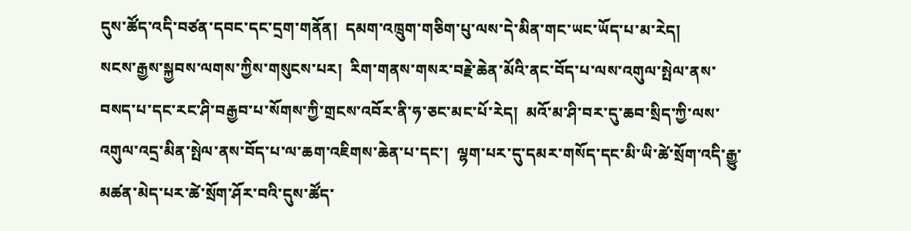དུས་ཚོད་འདི་བཙན་དབང་དང་དྲག་གནོན།  དམག་འཁྲུག་གཅིག་པུ་ལས་དེ་མིན་གང་ཡང་ཡོད་པ་མ་རེད།
སངས་རྒྱས་སྐྱབས་ལགས་ཀྱིས་གསུངས་པར།  རིག་གནས་གསར་བརྗེ་ཆེན་མོའི་ནང་བོད་པ་ལས་འགུལ་སྤེལ་ནས་བསད་པ་དང་རང་ཤི་བརྒྱབ་པ་སོགས་ཀྱི་གྲངས་འབོར་ནི་ཧ་ཅང་མང་པོ་རེད།  མའོ་མ་ཤི་བར་དུ་ཆབ་སྲིད་ཀྱི་ལས་འགུལ་འདྲ་མིན་སྤེལ་ནས་བོད་པ་ལ་ཆག་འཇིགས་ཆེན་པ་དང་།  ལྷག་པར་དུ་དམར་གསོད་དང་མི་ཡི་ཚེ་སྲོག་འདི་རྒྱུ་མཚན་མེད་པར་ཚེ་སྲོག་ཤོར་བའི་དུས་ཚོད་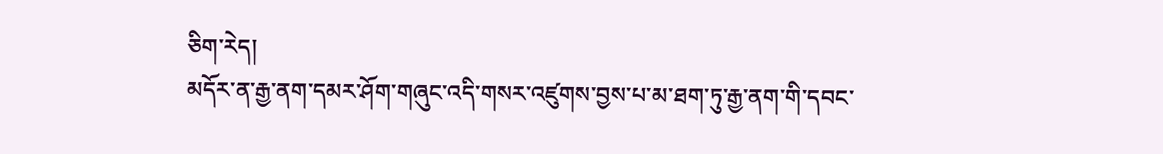ཅིག་རེད།
མདོར་ན་རྒྱ་ནག་དམར་ཤོག་གཞུང་འདི་གསར་འཛུགས་བྱས་པ་མ་ཐག་ཏུ་རྒྱ་ནག་གི་དབང་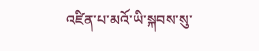འཛིན་པ་མའོ་ཡི་སྐབས་སུ་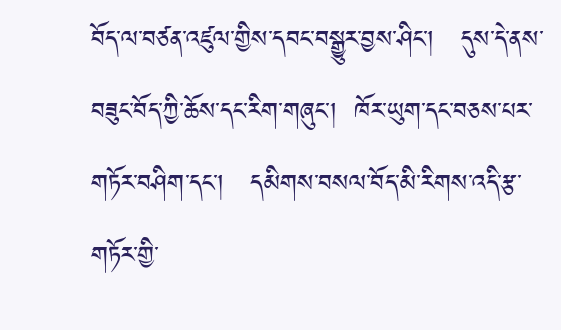བོད་ལ་བཙན་འཛུལ་གྱིས་དབང་བསྒྱུར་བྱས་ཤིང་།   དུས་དེ་ནས་བཟུང་བོད་ཀྱི་ཆོས་དང་རིག་གཞུང་།  ཁོར་ཡུག་དང་བཅས་པར་གཏོར་བཤིག་དང་།   དམིགས་བསལ་བོད་མི་རིགས་འདི་རྩ་གཏོར་གྱི་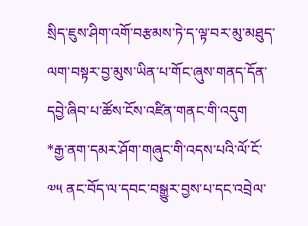སྲིད་ཇུས་ཤིག་འགོ་བརྩམས་ཏེ་ད་ལྟ་བར་མུ་མཐུད་ལག་བསྟར་བྱ་མུས་ཡིན་པ་གོང་ཞུས་གནད་དོན་དབྱེ་ཞིབ་པ་ཚོས་ངོས་འཛིན་གནང་གི་འདུག
*རྒྱ་ནག་དམར་ཤོག་གཞུང་གི་འདས་པའི་ལོ་ངོ་ ༧༥ ནང་བོད་ལ་དབང་བསྒྱུར་བྱས་པ་དང་འབྲེལ་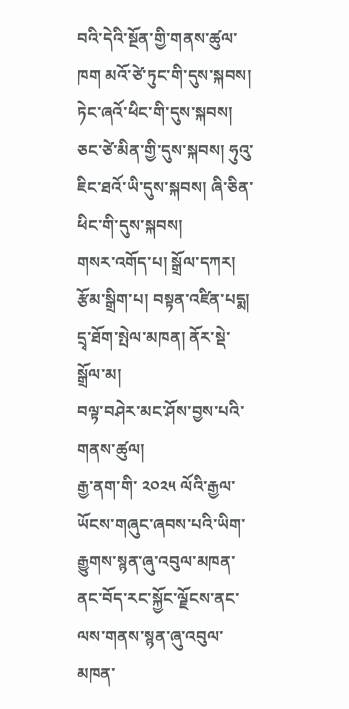བའི་དེའི་སྔོན་གྱི་གནས་ཚུལ་ཁག མའོ་ཙེ་ཏུང་གི་དུས་སྐབས། ཏེང་ཞའོ་ཕིང་གི་དུས་སྐབས། ཅང་ཙེ་མིན་གྱི་དུས་སྐབས། ཧུའུ་ཇིང་ཐའོ་ཡི་དུས་སྐབས། ཞི་ཅིན་ཕིང་གི་དུས་སྐབས།
གསར་འགོད་པ། སྒྲོལ་དཀར།
རྩོམ་སྒྲིག་པ། བསྟན་འཛིན་པདྨ།
དྲྭ་ཐོག་སྤེལ་མཁན། ནོར་སྡེ་སྒྲོལ་མ།
བལྟ་བཤེར་མང་ཤོས་བྱས་པའི་གནས་ཚུལ།
རྒྱ་ནག་གི་ ༢༠༢༥ ལོའི་རྒྱལ་ཡོངས་གཞུང་ཞབས་པའི་ཡིག་རྒྱུགས་སྙན་ཞུ་འབུལ་མཁན་ནང་བོད་རང་སྐྱོང་ལྗོངས་ནང་ལས་གནས་སྙན་ཞུ་འབུལ་མཁན་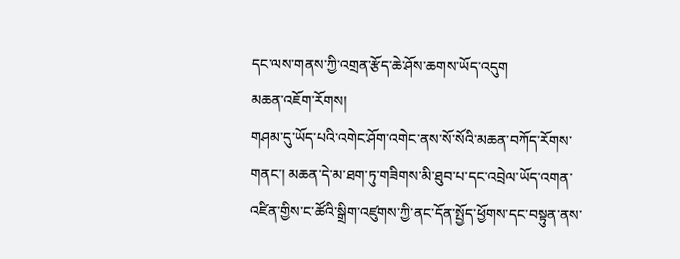དང་ལས་གནས་ཀྱི་འགྲན་རྩོད་ཆེ་ཤོས་ཆགས་ཡོད་འདུག
མཆན་འཇོག་རོགས།
གཤམ་དུ་ཡོད་པའི་འགེང་ཤོག་འགེང་ནས་སོ་སོའི་མཆན་བཀོད་རོགས་གནང་། མཆན་དེ་མ་ཐག་ཏུ་གཟིགས་མི་ཐུབ་པ་དང་འབྲེལ་ཡོད་འགན་འཛིན་གྱིས་ང་ཚོའི་སྒྲིག་འཛུགས་ཀྱི་ནང་དོན་སྤྱོད་ཕྱོགས་དང་བསྟུན་ནས་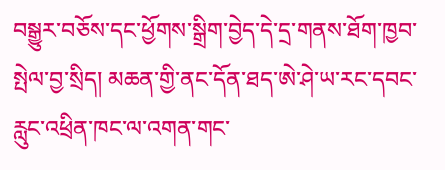བསྒྱུར་བཅོས་དང་ཕྱོགས་སྒྲིག་བྱེད་དེ་དྲ་གནས་ཐོག་ཁྱབ་སྤེལ་བྱ་སྲིད། མཆན་གྱི་ནང་དོན་ཐད་ཨེ་ཤེ་ཡ་རང་དབང་རླུང་འཕྲིན་ཁང་ལ་འགན་གང་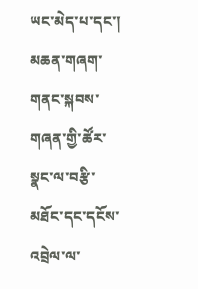ཡང་མེད་པ་དང་། མཆན་གཞག་གནང་སྐབས་གཞན་གྱི་ཚོར་སྣང་ལ་བརྩི་མཐོང་དང་དངོས་འབྲེལ་ལ་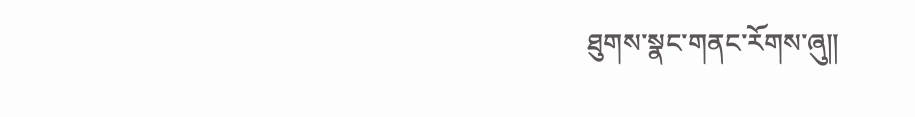ཐུགས་སྣང་གནང་རོགས་ཞུ༎